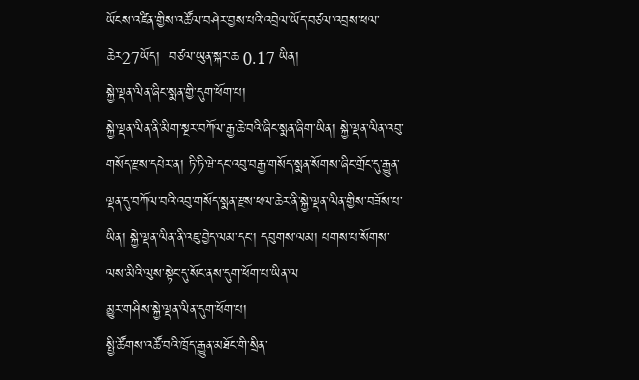ཡོངས་འཛིན་གྱིས་འཚོལ་བཤེར་བྱས་པའི་འབྲེལ་ཡོད་བཙལ་འབྲས་ཕལ་ཆེར27ཡོད།  བཙལ་ཡུན་སྐར་ཆ 0.17 ཡིན།
སྐྱེ་ལྡན་ལིན་ཞིང་སྨན་གྱི་དུག་ཕོག་པ།
སྐྱེ་ལྡན་ལིན་ནི་མིག་སྔར་བཀོལ་རྒྱ་ཆེ་བའི་ཞིང་སྨན་ཞིག་ཡིན། སྐྱེ་ལྡན་ལིན་འབུ་གསོད་རྫས་དཔེར་ན། ཏི་ཏི་ཝེ་དང་འབུ་བརྒྱ་གསོད་སྨན་སོགས་ཞིང་གྲོང་དུ་རྒྱུན་ལྡན་དུ་བཀོལ་བའི་འབུ་གསོད་སྨན་རྫས་ཕལ་ཆེར་ནི་སྐྱེ་ལྡན་ལིན་གྱིས་བཟོས་པ་ཡིན། སྐྱེ་ལྡན་ལིན་ནི་འཇུ་བྱེད་ལམ་དང་། དབུགས་ལམ། པགས་པ་སོགས་ལས་མིའི་ལུས་སྟེང་དུ་སོང་ནས་དུག་ཕོག་པ་ཡིན་ལ
མྱུར་གཤིས་སྐྱེ་ལྡན་ལིན་དུག་ཕོག་པ།
སྤྱི་ཚོགས་འཚོ་བའི་ཁྲོད་རྒྱུན་མཐོང་གི་སྲིན་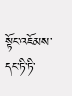སྟོང་འཇོམས་དང་ཏི་ཏི་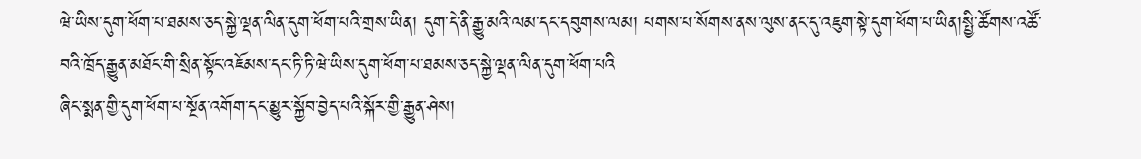ཝེ་ཡིས་དུག་ཕོག་པ་ཐམས་ཅད་སྐྱེ་ལྡན་ལིན་དུག་ཕོག་པའི་གྲས་ཡིན། དུག་དེ་ནི་རྒྱུ་མའི་ལམ་དང་དབུགས་ལམ། པགས་པ་སོགས་ནས་ལུས་ནང་དུ་འཇུག་སྟེ་དུག་ཕོག་པ་ཡིན།སྤྱི་ཚོགས་འཚོ་བའི་ཁྲོད་རྒྱུན་མཐོང་གི་སྲིན་སྟོང་འཇོམས་དང་ཏི་ཏི་ཝེ་ཡིས་དུག་ཕོག་པ་ཐམས་ཅད་སྐྱེ་ལྡན་ལིན་དུག་ཕོག་པའི
ཞིང་སྨན་གྱི་དུག་ཕོག་པ་སྔོན་འགོག་དང་མྱུར་སྐྱོབ་བྱེད་པའི་སྐོར་གྱི་རྒྱུན་ཤེས།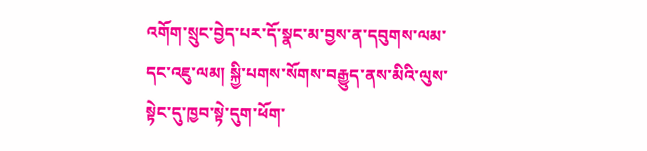འགོག་སྲུང་བྱེད་པར་དོ་སྣང་མ་བྱས་ན་དབུགས་ལམ་དང་འཇུ་ལམ། སྐྱི་པགས་སོགས་བརྒྱུད་ནས་མིའི་ལུས་སྟེང་དུ་ཁྱབ་སྟེ་དུག་ཕོག་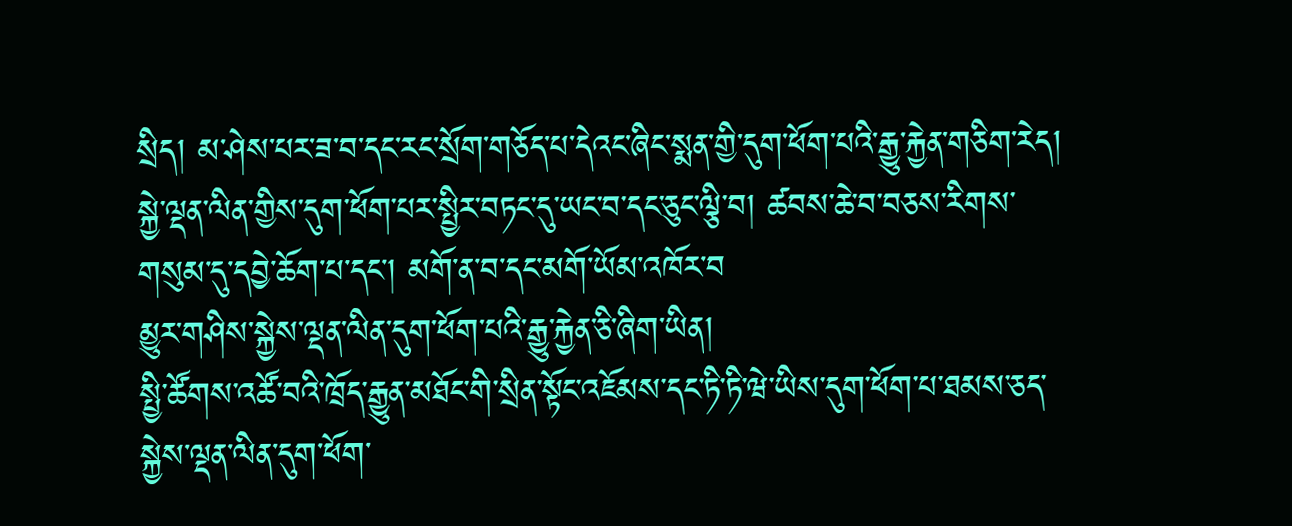སྲིད། མ་ཤེས་པར་ཟ་བ་དང་རང་སྲོག་གཅོད་པ་དེའང་ཞིང་སྨན་གྱི་དུག་ཕོག་པའི་རྒྱུ་རྐྱེན་གཅིག་རེད། སྐྱེ་ལྡན་ལིན་གྱིས་དུག་ཕོག་པར་སྤྱིར་བཏང་དུ་ཡང་བ་དང་ཅུང་ལྕི་བ། ཚབས་ཆེ་བ་བཅས་རིགས་གསུམ་དུ་དབྱེ་ཆོག་པ་དང་། མགོ་ན་བ་དང་མགོ་ཡོམ་འཁོར་བ
མྱུར་གཤིས་སྐྱེས་ལྡན་ལིན་དུག་ཕོག་པའི་རྒྱུ་རྐྱེན་ཅི་ཞིག་ཡིན།
སྤྱི་ཚོགས་འཚོ་བའི་ཁྲོད་རྒྱུན་མཐོང་གི་སྲིན་སྟོང་འཇོམས་དང་ཏི་ཏི་ཝེ་ཡིས་དུག་ཕོག་པ་ཐམས་ཅད་སྐྱེས་ལྡན་ལིན་དུག་ཕོག་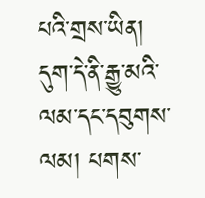པའི་གྲས་ཡིན། དུག་དེ་ནི་རྒྱུ་མའི་ལམ་དང་དབུགས་ལམ། པགས་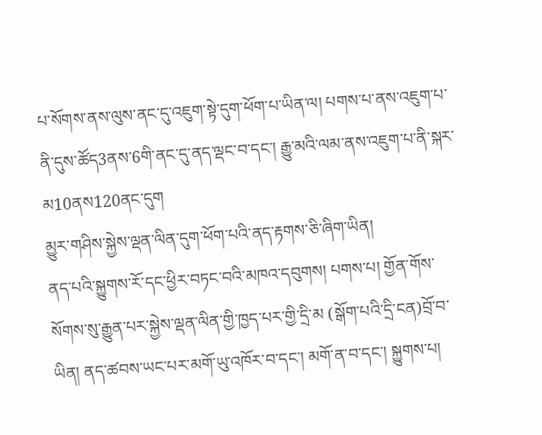པ་སོགས་ནས་ལུས་ནང་དུ་འཇུག་སྟེ་དུག་ཕོག་པ་ཡིན་ལ། པགས་པ་ནས་འཇུག་པ་ནི་དུས་ཚོད3ནས་6གི་ནང་དུ་ནད་ལྡང་བ་དང་། རྒྱུ་མའི་ལམ་ནས་འཇུག་པ་ནི་སྐར་མ10ནས120ནང་དུག
མྱུར་གཤིས་སྐྱེས་ལྡན་ལིན་དུག་ཕོག་པའི་ནད་རྟགས་ཅི་ཞིག་ཡིན།
ནད་པའི་སྐྱུགས་རོ་དང་ཕྱིར་བཏང་བའི་མཁའ་དབུགས། པགས་པ། གྱོན་གོས་སོགས་སུ་རྒྱུན་པར་སྐྱེས་ལྡན་ལིན་གྱི་ཁྱད་པར་གྱི་དྲི་མ (སྒོག་པའི་དྲི་ངན)བྲོ་བ་ཡིན། ནད་ཚབས་ཡང་པར་མགོ་ཡུ་འཁོར་བ་དང་། མགོ་ན་བ་དང་། སྐྱུགས་པ།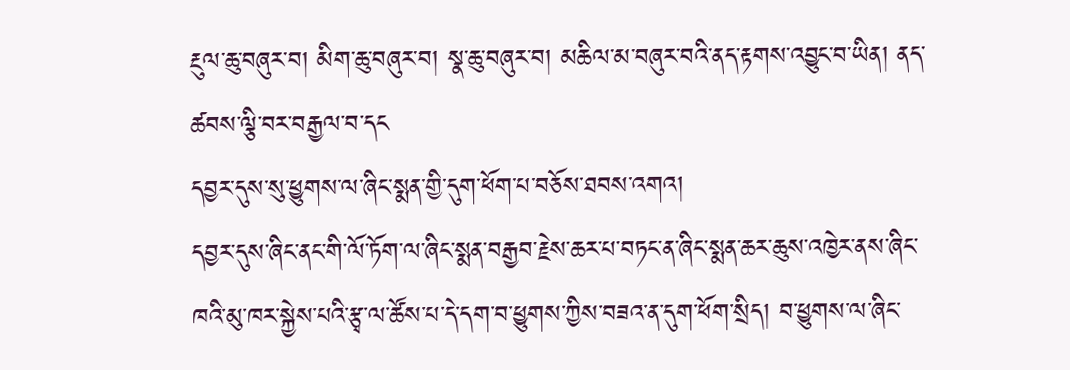རྔུལ་ཆུ་བཞུར་བ། མིག་ཆུ་བཞུར་བ། སྣ་ཆུ་བཞུར་བ། མཆིལ་མ་བཞུར་བའི་ནད་རྟགས་འབྱུང་བ་ཡིན། ནད་ཚབས་ལྕི་བར་བརྒྱལ་བ་དང
དབྱར་དུས་སུ་ཕྱུགས་ལ་ཞིང་སྨན་གྱི་དུག་ཕོག་པ་བཅོས་ཐབས་འགའ།
དབྱར་དུས་ཞིང་ནང་གི་ལོ་ཏོག་ལ་ཞིང་སྨན་བརྒྱབ་རྗེས་ཆར་པ་བཏང་ན་ཞིང་སྨན་ཆར་ཆུས་འཁྱེར་ནས་ཞིང་ཁའི་མུ་ཁར་སྐྱེས་པའི་རྩྭ་ལ་ཚོས་པ་དེ་དག་བ་ཕྱུགས་ཀྱིས་བཟའ་ན་དུག་ཕོག་སྲིད། བ་ཕྱུགས་ལ་ཞིང་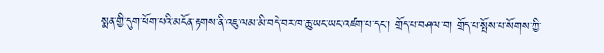སྨན་གྱི་དུག་ཕོག་པའི་མངོན་རྟགས་ནི་འཇུ་ལམ་མི་བདེ་བར་ཁ་ཆུ་ཡང་ཡང་འཛག་པ་དང་། གྲོད་པ་བཤལ་བ། གྲོད་པ་སྤོས་པ་སོགས་ཀྱི་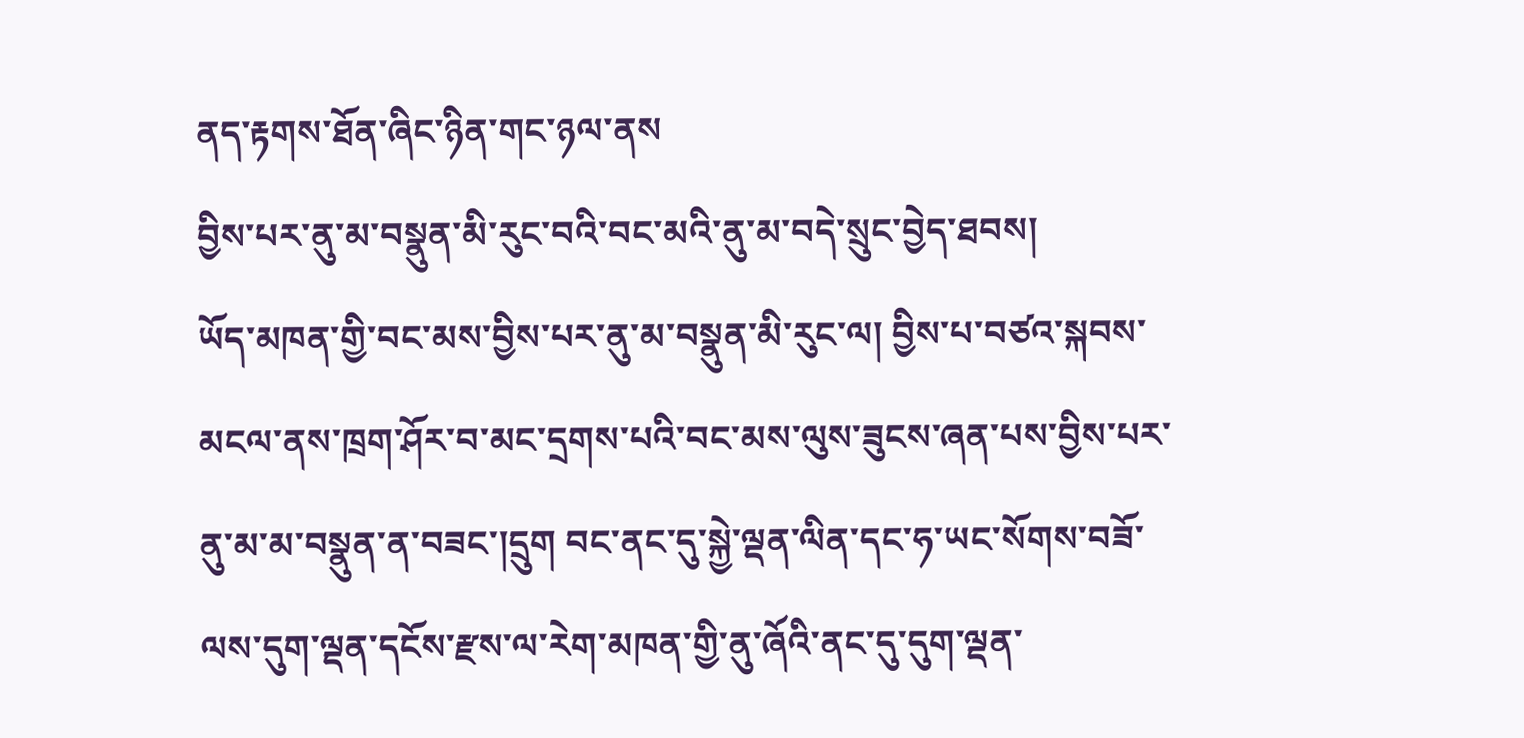ནད་རྟགས་ཐོན་ཞིང་ཉིན་གང་ཉལ་ནས
བྱིས་པར་ནུ་མ་བསྣུན་མི་རུང་བའི་བང་མའི་ནུ་མ་བདེ་སྲུང་བྱེད་ཐབས།
ཡོད་མཁན་གྱི་བང་མས་བྱིས་པར་ནུ་མ་བསྣུན་མི་རུང་ལ། བྱིས་པ་བཙའ་སྐབས་མངལ་ནས་ཁྲག་ཤོར་བ་མང་དྲགས་པའི་བང་མས་ལུས་ཟུངས་ཞན་པས་བྱིས་པར་ནུ་མ་མ་བསྣུན་ན་བཟང་།དྲུག བང་ནང་དུ་སྐྱེ་ལྡན་ལིན་དང་ཧ་ཡང་སོགས་བཟོ་ལས་དུག་ལྡན་དངོས་རྫས་ལ་རེག་མཁན་གྱི་ནུ་ཞོའི་ནང་དུ་དུག་ལྡན་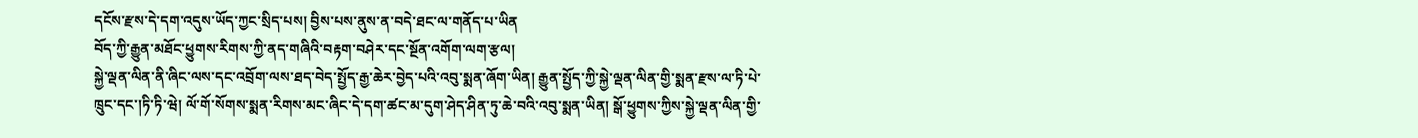དངོས་རྫས་དེ་དག་འདུས་ཡོད་ཀྱང་སྲིད་པས། བྱིས་པས་ནུས་ན་བདེ་ཐང་ལ་གནོད་པ་ཡིན
བོད་ཀྱི་རྒྱུན་མཐོང་ཕྱུགས་རིགས་ཀྱི་ནད་གཞིའི་བརྟག་བཤེར་དང་སྔོན་འགོག་ལག་རྩལ།
སྐྱེ་ལྡན་ལིན་ནི་ཞིང་ལས་དང་འབྲོག་ལས་ཐད་བེད་སྤྱོད་རྒྱ་ཆེར་བྱེད་པའི་འབུ་སྨན་ཞོག་ཡིན། རྒྱུན་སྤྱོད་ཀྱི་སྐྱེ་ལྡན་ལིན་གྱི་སྨན་རྫས་ལ་ཏི་པེ་ཁྲུང་དང་།ཏི་ཏི་ཝེ། ལོ་གོ་སོགས་སྨན་རིགས་མང་ཞིང་དེ་དག་ཚང་མ་དུག་ཤེད་ཤིན་ཏུ་ཆེ་བའི་འབུ་སྨན་ཡིན། སྒོ་ཕྱུགས་ཀྱིས་སྐྱེ་ལྡན་ལིན་གྱི་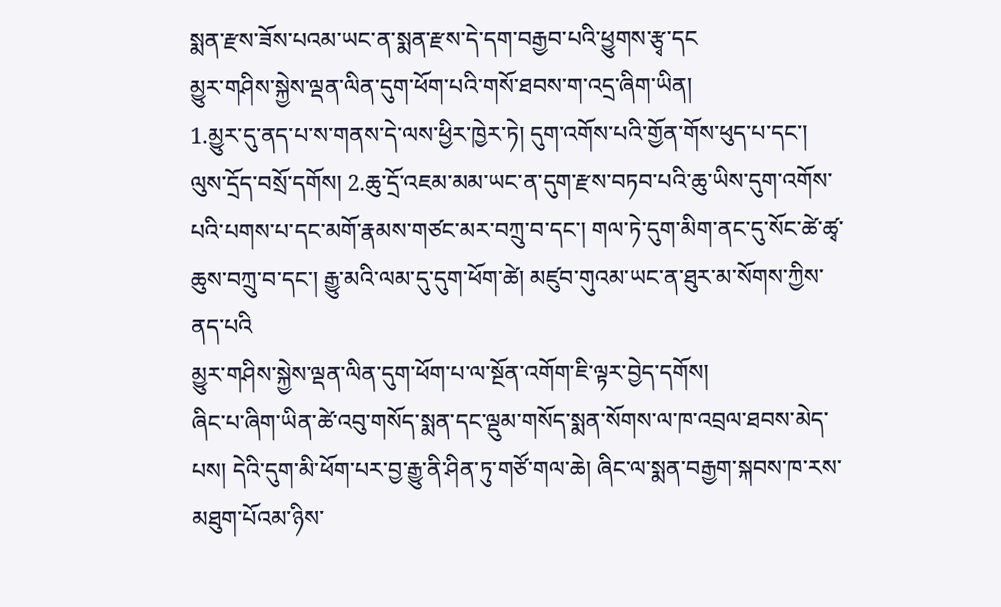སྨན་རྫས་ཟོས་པའམ་ཡང་ན་སྨན་རྫས་དེ་དག་བརྒྱབ་པའི་ཕྱུགས་རྩྭ་དང
མྱུར་གཤིས་སྐྱེས་ལྡན་ལིན་དུག་ཕོག་པའི་གསོ་ཐབས་ག་འདྲ་ཞིག་ཡིན།
1.མྱུར་དུ་ནད་པ་ས་གནས་དེ་ལས་ཕྱིར་ཁྱེར་ཏེ། དུག་འགོས་པའི་གྱོན་གོས་ཕུད་པ་དང་། ལུས་དྲོད་བསྲོ་དགོས། 2.ཆུ་དྲོ་འཇམ་མམ་ཡང་ན་དུག་རྫས་བཏབ་པའི་ཆུ་ཡིས་དུག་འགོས་པའི་པགས་པ་དང་མགོ་རྣམས་གཙང་མར་བཀྲུ་བ་དང་། གལ་ཏེ་དུག་མིག་ནང་དུ་སོང་ཚེ་ཚྭ་ཆུས་བཀྲུ་བ་དང་། རྒྱུ་མའི་ལམ་དུ་དུག་ཕོག་ཚེ། མཛུབ་གུའམ་ཡང་ན་ཐུར་མ་སོགས་ཀྱིས་ནད་པའི
མྱུར་གཤིས་སྐྱེས་ལྡན་ལིན་དུག་ཕོག་པ་ལ་སྔོན་འགོག་ཇི་ལྟར་བྱེད་དགོས།
ཞིང་པ་ཞིག་ཡིན་ཚེ་འབུ་གསོད་སྨན་དང་ལྡུམ་གསོད་སྨན་སོགས་ལ་ཁ་འབྲལ་ཐབས་མེད་པས། དེའི་དུག་མི་ཕོག་པར་བྱ་རྒྱུ་ནི་ཤིན་ཏུ་གཙོ་གལ་ཆེ། ཞིང་ལ་སྨན་བརྒྱག་སྐབས་ཁ་རས་མཐུག་པོའམ་ཉིས་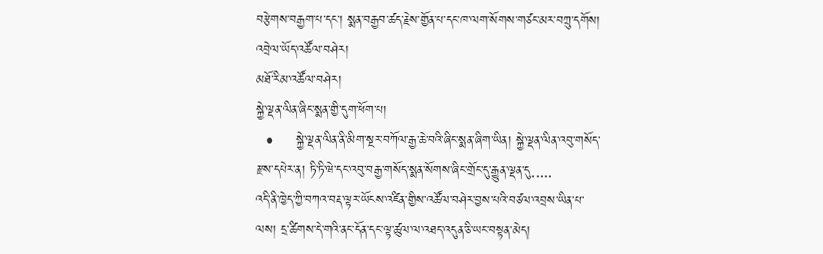བརྩེགས་བརྒྱག་པ་དང་། སྨན་བརྒྱབ་ཚད་རྗེས་གྱོན་པ་དང་ཁ་ལག་སོགས་གཙང་མར་བཀྲུ་དགོས།
འབྲེལ་ཡོད་འཚོལ་བཤེར།
མཐོ་རིམ་འཚོལ་བཤེར།
སྐྱེ་ལྡན་ལིན་ཞིང་སྨན་གྱི་དུག་ཕོག་པ།
  •     སྐྱེ་ལྡན་ལིན་ནི་མིག་སྔར་བཀོལ་རྒྱ་ཆེ་བའི་ཞིང་སྨན་ཞིག་ཡིན། སྐྱེ་ལྡན་ལིན་འབུ་གསོད་རྫས་དཔེར་ན། ཏི་ཏི་ཝེ་དང་འབུ་བརྒྱ་གསོད་སྨན་སོགས་ཞིང་གྲོང་དུ་རྒྱུན་ལྡན་དུ.....
འདི་ནི་ཁྱེད་ཀྱི་བཀའ་བརྡ་ལྟར་ཡོངས་འཛིན་གྱིས་འཚོལ་བཤེར་བྱས་པའི་བཙལ་འབྲས་ཡིན་པ་ལས། དྲ་ཚིགས་དེ་གའི་ནང་དོན་དང་ལྟ་ཚུལ་ལ་འཐད་འདུན་ཅི་ཡང་བསྟན་མེད།